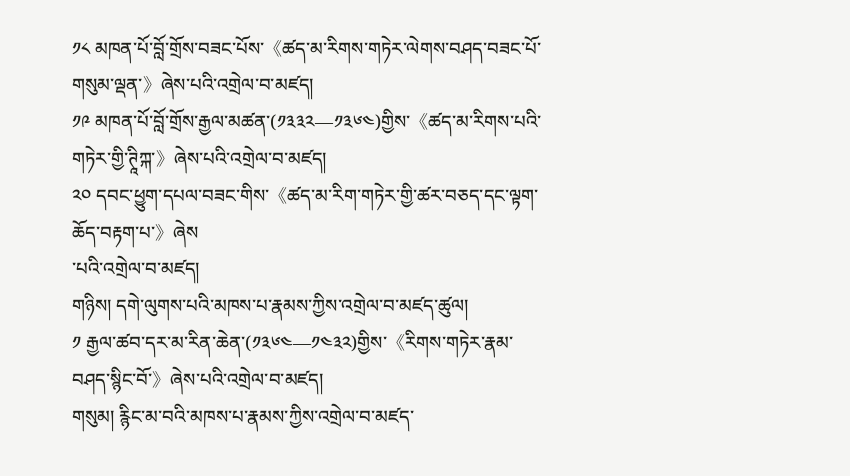༡༨ མཁན་པོ་བློ་གྲོས་བཟང་པོས་《ཚད་མ་རིགས་གཏེར་ལེགས་བཤད་བཟང་པོ་གསུམ་ལྡན་》ཞེས་པའི་འགྲེལ་བ་མཛད།
༡༩ མཁན་པོ་བློ་གྲོས་རྒྱལ་མཚན་(༡༣༣༢—༡༣༦༤)གྱིས་《ཚད་མ་རིགས་པའི་གཏེར་གྱི་ཊཱིཀྐ་》ཞེས་པའི་འགྲེལ་བ་མཛད།
༢༠ དབང་ཕྱུག་དཔལ་བཟང་གིས་《ཚད་མ་རིག་གཏེར་གྱི་ཚར་བཅད་དང་ལྟག་ཆོད་བརྟག་པ་》ཞེས
་པའི་འགྲེལ་བ་མཛད།
གཉིས། དགེ་ལུགས་པའི་མཁས་པ་རྣམས་ཀྱིས་འགྲེལ་བ་མཛད་ཚུལ།
༡ རྒྱལ་ཚབ་དར་མ་རིན་ཆེན་(༡༣༦༤—༡༤༣༢)གྱིས་《རིགས་གཏེར་རྣམ་བཤད་སྙིང་བོ་》ཞེས་པའི་འགྲེལ་བ་མཛད།
གསུམ། རྙིང་མ་བའི་མཁས་པ་རྣམས་ཀྱིས་འགྲེལ་བ་མཛད་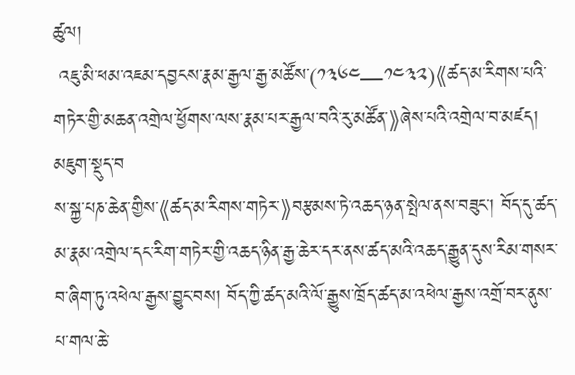ཚུལ།
 འཇུ་མི་ཕམ་འཇམ་དབྱངས་རྣམ་རྒྱལ་རྒྱ་མཚོས་(༡༣༦༤—༡༤༣༢)《ཚད་མ་རིགས་པའི་གཏེར་གྱི་མཆན་འགྲེལ་ཕྱོགས་ལས་རྣམ་པར་རྒྱལ་བའི་རུ་མཚོན་》ཞེས་པའི་འགྲེལ་བ་མཛད།
མཇུག་སྡུད་བ
ས་སྐྱ་པཎ་ཆེན་གྱིས་《ཚད་མ་རིགས་གཏེར་》བརྩམས་ཏེ་འཆད་ཉན་སྤེལ་ནས་བཟུང་། བོད་དུ་ཚད་མ་རྣམ་འགྲེལ་དང་རིག་གཏེར་གྱི་འཆད་ཉིན་རྒྱ་ཆེར་དར་ནས་ཚད་མའི་འཆད་རྒྱུན་དུས་རིམ་གསར་བ་ཞིག་ཏུ་འཕེལ་རྒྱས་བྱུང་བས། བོད་ཀྱི་ཚད་མའི་ལོ་རྒྱུས་ཁྲོད་ཚད་མ་འཕེལ་རྒྱས་འགྲོ་བར་ནུས་པ་གལ་ཆེ་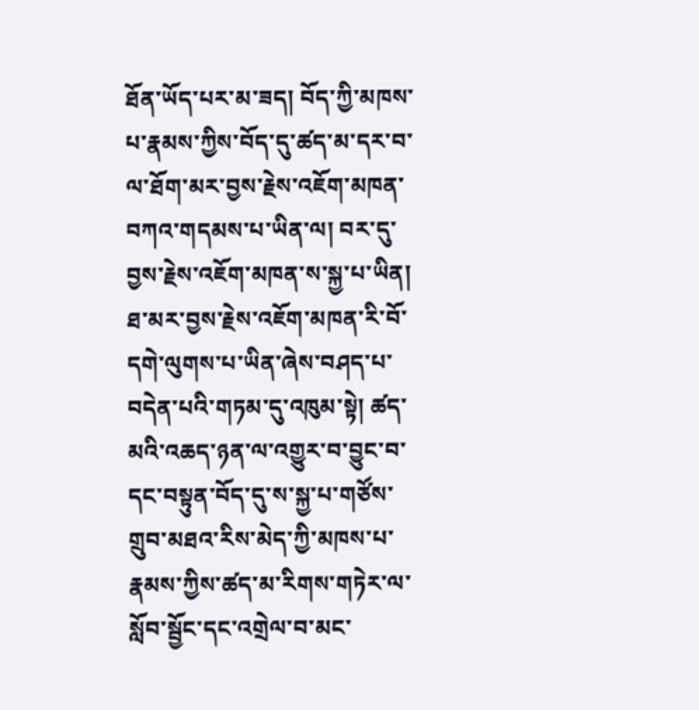ཐོན་ཡོད་པར་མ་ཟད། བོད་ཀྱི་མཁས་པ་རྣམས་ཀྱིས་བོད་དུ་ཚད་མ་དར་བ་ལ་ཐོག་མར་བྱས་རྗེས་འཇོག་མཁན་བཀའ་གདམས་པ་ཡིན་ལ། བར་དུ་བྱས་རྗེས་འཇོག་མཁན་ས་སྐྱ་པ་ཡིན། ཐ་མར་བྱས་རྗེས་འཇོག་མཁན་རི་བོ་དགེ་ལུགས་པ་ཡིན་ཞེས་བཤད་པ་བདེན་པའི་གཏམ་དུ་འཁུམ་སྟེ། ཚད་མའི་འཆད་ཉན་ལ་འགྱུར་བ་བྱུང་བ་དང་བསྟུན་བོད་དུ་ས་སྐྱ་པ་གཙོས་གྲུབ་མཐའ་རིས་མེད་ཀྱི་མཁས་པ་རྣམས་ཀྱིས་ཚད་མ་རིགས་གཏེར་ལ་སློབ་སྦྱོང་དང་འགྲེལ་བ་མང་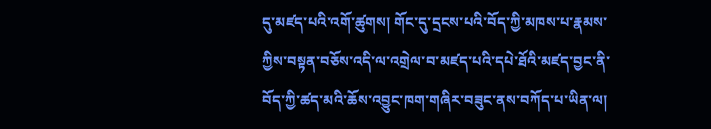དུ་མཛད་པའི་འགོ་ཚུགས། གོང་དུ་དྲངས་པའི་བོད་ཀྱི་མཁས་པ་རྣམས་ཀྱིས་བསྟན་བཅོས་འདི་ལ་འགྲེལ་བ་མཛད་པའི་དཔེ་ཐོའི་མཛད་བྱང་ནི་བོད་ཀྱི་ཚད་མའི་ཆོས་འབྱུང་ཁག་གཞིར་བཟུང་ནས་བཀོད་པ་ཡིན་ལ།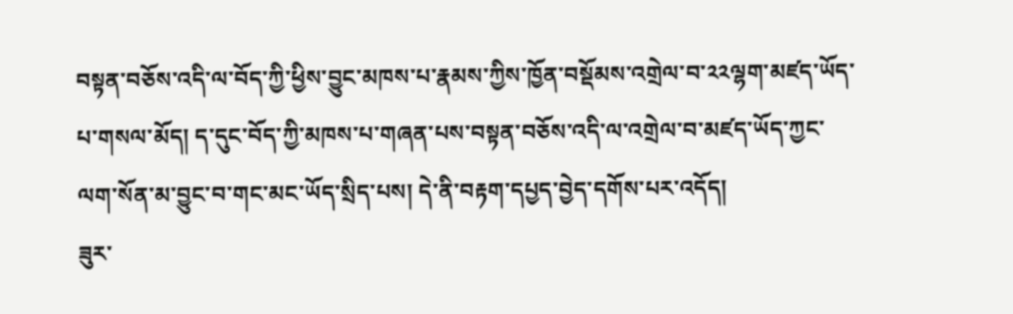བསྟན་བཅོས་འདི་ལ་བོད་ཀྱི་ཕྱིས་བྱུང་མཁས་པ་རྣམས་ཀྱིས་ཁྱོན་བསྡོམས་འགྲེལ་བ་༢༢ལྷག་མཛད་ཡོད་པ་གསལ་མོད། ད་དུང་བོད་ཀྱི་མཁས་པ་གཞན་པས་བསྟན་བཅོས་འདི་ལ་འགྲེལ་བ་མཛད་ཡོད་ཀྱང་ལག་སོན་མ་བྱུང་བ་གང་མང་ཡོད་སྲིད་པས། དེ་ནི་བརྟག་དཔྱད་བྱེད་དགོས་པར་འདོད།
ཟུར་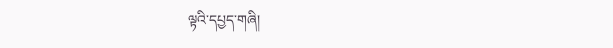ལྟའི་དཔྱད་གཞི།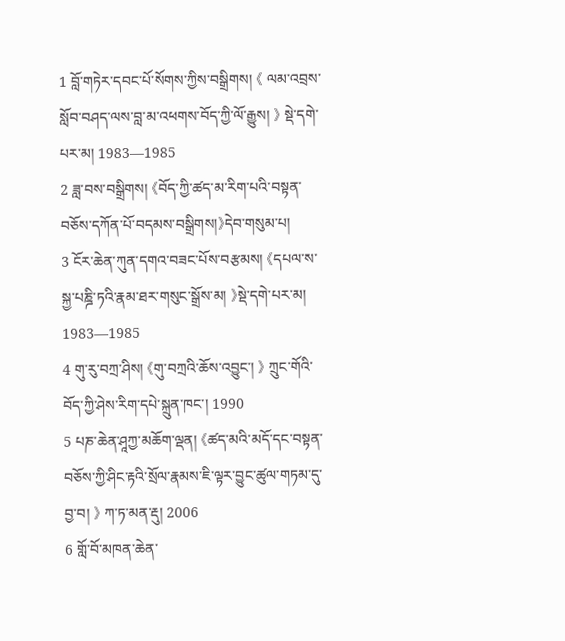1 བློ་གཏེར་དབང་པོ་སོགས་ཀྱིས་བསྒྲིགས། 《 ལམ་འབྲས་སློབ་བཤད་ལས་བླ་མ་འཕགས་བོད་ཀྱི་ལོ་རྒྱུས། 》 སྡེ་དགེ་པར་མ། 1983—1985
2 ཟླ་བས་བསྒྲིགས། 《བོད་ཀྱི་ཚད་མ་རིག་པའི་བསྟན་བཅོས་དཀོན་པོ་བདམས་བསྒྲིགས།》དེབ་གསུམ་པ།
3 ངོར་ཆེན་ཀུན་དགའ་བཟང་པོས་བརྩམས། 《དཔལ་ས་སྐྱ་པཎྜི་ཏའི་རྣམ་ཐར་གསུང་སྒྲོས་མ། 》སྡེ་དགེ་པར་མ། 1983—1985
4 གུ་རུ་བཀྲ་ཤིས། 《གུ་བཀྲའི་ཆོས་འབྱུང་། 》 ཀྲུང་གོའི་བོད་ཀྱི་ཤེས་རིག་དཔེ་སྐྲུན་ཁང་། 1990
5 པཎ་ཆེན་ཤཱཀྱ་མཆོག་ལྡན། 《ཚད་མའི་མདོ་དང་བསྟན་བཅོས་ཀྱི་ཤིང་རྟའི་སྲོལ་རྣམས་ཇི་ལྟར་བྱུང་ཚུལ་གཏམ་དུ་བྱ་བ། 》 ཀ་ཏ་མན་རྡུ། 2006
6 གློ་བོ་མཁན་ཆེན་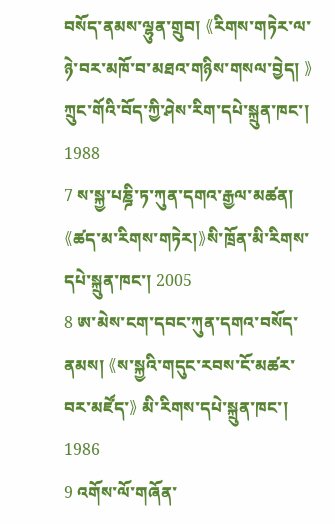བསོད་ནམས་ལྷུན་གྲུབ། 《རིགས་གཏེར་ལ་ཉེ་བར་མཁོ་བ་མཐའ་གཉིས་གསལ་བྱེད། 》 ཀྲུང་གོའི་བོད་ཀྱི་ཤེས་རིག་དཔེ་སྐྲུན་ཁང་། 1988
7 ས་སྐྱ་པཎྜི་ཏ་ཀུན་དགའ་རྒྱལ་མཚན། 《ཚད་མ་རིགས་གཏེར།》སི་ཁྲོན་མི་རིགས་དཔེ་སྐྲུན་ཁང་། 2005
8 ཨ་མེས་ངག་དབང་ཀུན་དགའ་བསོད་ནམས། 《ས་སྐྱའི་གདུང་རབས་ངོ་མཚར་བར་མཛོད་》 མི་རིགས་དཔེ་སྐྲུན་ཁང་། 1986
9 འགོས་ལོ་གཞོན་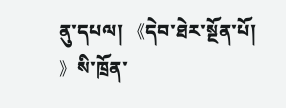ནུ་དཔལ། 《དེབ་ཐེར་སྔོན་པོ། 》སི་ཁྲོན་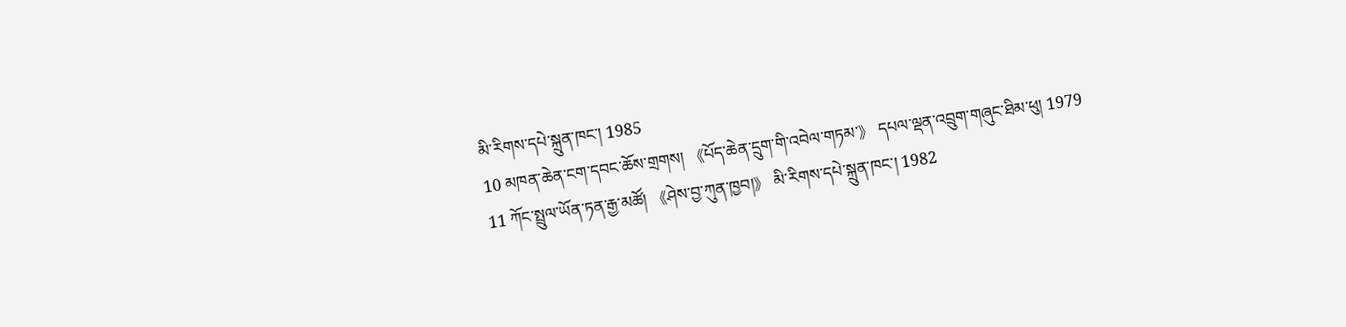མི་རིགས་དཔེ་སྐྲུན་ཁང་། 1985
10 མཁན་ཆེན་ངག་དབང་ཆོས་གྲགས། 《པོད་ཆེན་དྲུག་གི་འབེལ་གཏམ་》 དཔལ་ལྡན་འབྲུག་གཞུང་ཐིམ་ཕུ། 1979
11 ཀོང་སྤྲུལ་ཡོན་ཏན་རྒྱ་མཚོ། 《ཤེས་བྱ་ཀུན་ཁྱབ།》 མི་རིགས་དཔེ་སྐྲུན་ཁང་། 1982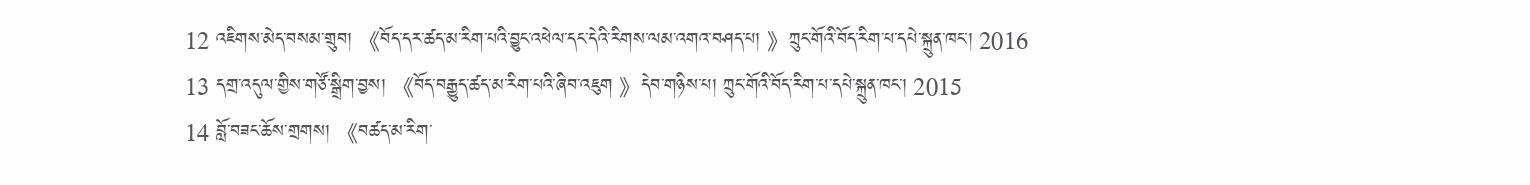12 འཇིགས་མེད་བསམ་གྲུབ། 《བོད་དར་ཚད་མ་རིག་པའི་བྱུང་འཕེལ་དང་དེའི་རིགས་ལམ་འགའ་བཤད་པ། 》ཀྲུང་གོའི་བོད་རིག་པ་དཔེ་སྐྲུན་ཁང་། 2016
13 དགྲ་འདུལ་གྱིས་གཙོ་སྒྲིག་བྱས། 《བོད་བརྒྱུད་ཚད་མ་རིག་པའི་ཞིབ་འཇུག 》དེབ་གཉིས་པ། ཀྲུང་གོའི་བོད་རིག་པ་དཔེ་སྐྲུན་ཁང་། 2015
14 བློ་བཟང་ཆོས་གྲགས། 《བཚད་མ་རིག་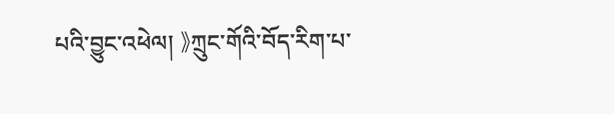པའི་བྱུང་འཕེལ། 》ཀྲུང་གོའི་བོད་རིག་པ་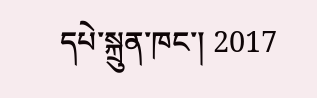དཔེ་སྐྲུན་ཁང་། 2017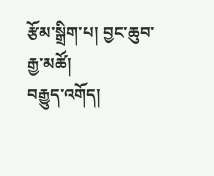རྩོམ་སྒྲིག་པ། བྱང་ཆུབ་རྒྱ་མཚོ།
བརྒྱུད་འགོད།